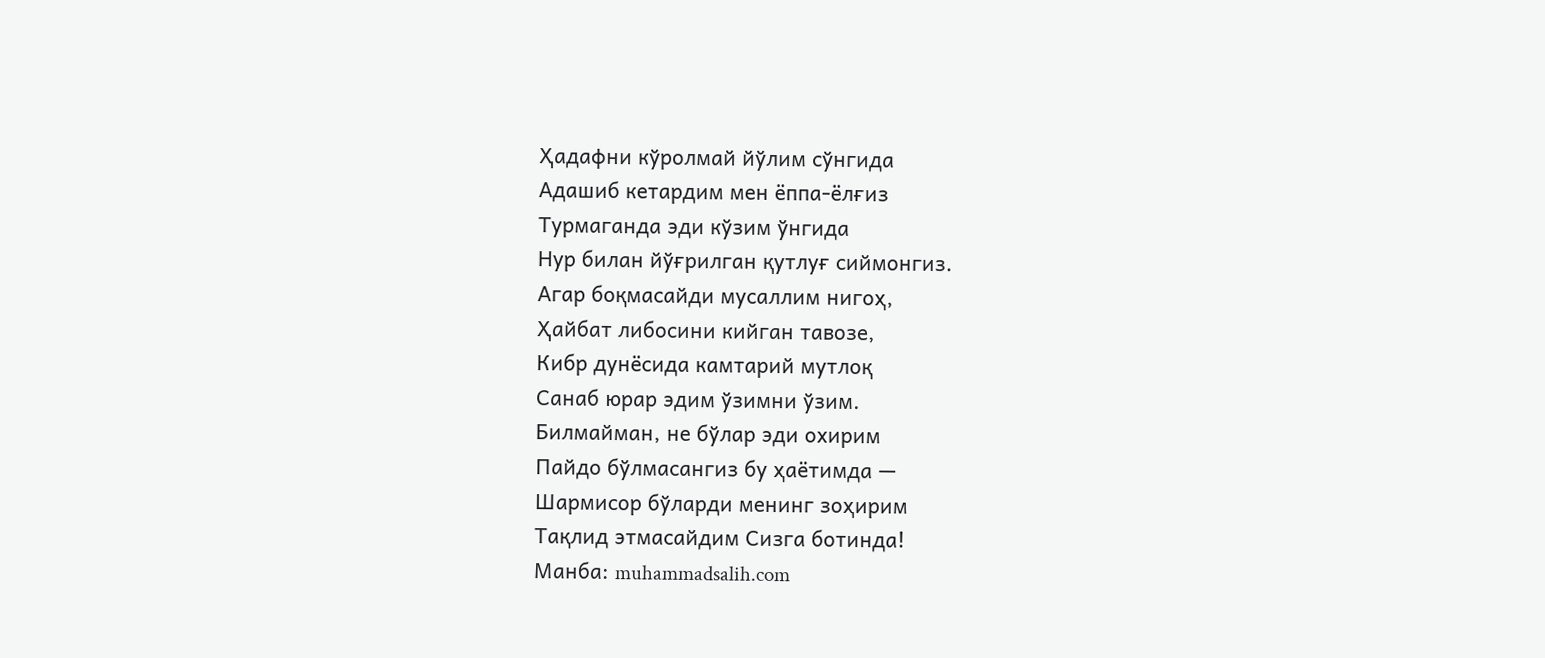Ҳадафни кўролмай йўлим сўнгида
Адашиб кетардим мен ёппа-ёлғиз
Турмаганда эди кўзим ўнгида
Нур билан йўғрилган қутлуғ сиймонгиз.
Агар боқмасайди мусаллим нигоҳ,
Ҳайбат либосини кийган тавозе,
Кибр дунёсида камтарий мутлоқ
Санаб юрар эдим ўзимни ўзим.
Билмайман, не бўлар эди охирим
Пайдо бўлмасангиз бу ҳаётимда —
Шармисор бўларди менинг зоҳирим
Тақлид этмасайдим Сизга ботинда!
Манба: muhammadsalih.com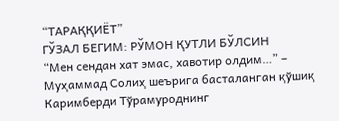“ТАРАҚҚИЁТ”
ГЎЗАЛ БЕГИМ: РЎМОН ҚУТЛИ БЎЛСИН
“Мен сендан хат эмас, хавотир олдим…” – Муҳаммад Солиҳ шеърига басталанган қўшиқ
Каримберди Тўрамуроднинг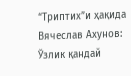“Триптих”и ҳақида
Вячеслав Ахунов: Ўзлик қандай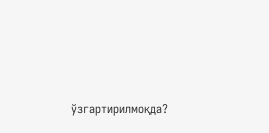ўзгартирилмоқда?